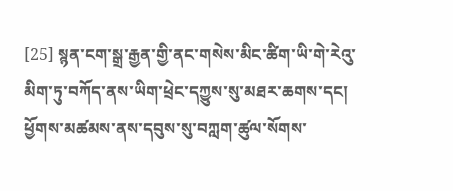[25] སྙན་ངག་སྒྲ་རྒྱན་གྱི་ནང་གསེས་མིང་ཚིག་ཡི་གེ་རེའུ་མིག་ཏུ་བཀོད་ནས་ཡིག་ཕྲེང་དཀྱུས་སུ་མཐར་ཆགས་དང། ཕྱོགས་མཚམས་ནས་དབུས་སུ་བཀླག་ཚུལ་སོགས་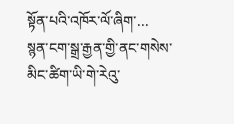སྟོན་པའི་འཁོར་ལོ་ཞིག་...
སྙན་ངག་སྒྲ་རྒྱན་གྱི་ནང་གསེས་མིང་ཚིག་ཡི་གེ་རེའུ་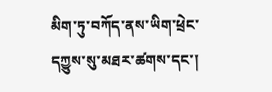མིག་ཏུ་བཀོད་ནས་ཡིག་ཕྲེང་དཀྱུས་སུ་མཐར་ཚགས་དང་།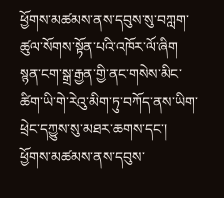ཕྱོགས་མཚམས་ནས་དབུས་སུ་བཀླག་ཚུལ་སོགས་སྟོན་པའི་འཁོར་ལོ་ཞིག
སྙན་ངག་སྒྲ་རྒྱན་གྱི་ནང་གསེས་མིང་ཚིག་ཡི་གེ་རེའུ་མིག་ཏུ་བཀོད་ནས་ཡིག་ཕྲེང་དཀྱུས་སུ་མཐར་ཆགས་དང་། ཕྱོགས་མཚམས་ནས་དབུས་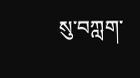སུ་བཀླག་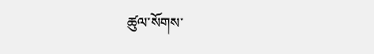ཚུལ་སོགས་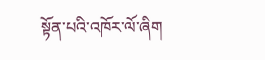སྟོན་པའི་འཁོར་ལོ་ཞིག